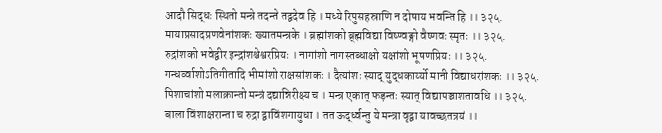आदौ सिद्धः स्थितो मन्त्रे तदन्ते तद्वदेव हि । मध्ये रिपुसहस्राणि न दोषाय भवन्ति हि ।। ३२५.
मायाप्रसादप्रणवेनांशकः ख्यातमन्त्रके । ब्रह्मांशको ब्र्ह्मविद्या विष्ण्वङ्गो वैष्णवः स्मृतः ।। ३२५.
रुद्रांशको भवेद्वीर इन्द्रांशश्चेश्वरप्रियः । नागांशो नागस्तब्धाक्षो यक्षांशो भूषणप्रियः ।। ३२५.
गन्धर्व्वाशोऽतिगीतादि भीमांशो राक्षसांशकः । दैत्यांशः स्याद् युद्धकार्य्यो मानी विद्याधरांशकः ।। ३२५.
पिशाचांशो मलाक्रान्तो मन्त्रं दद्यान्निरीक्ष्य च । मन्त्र एकात् फड़न्तः स्यात् विद्यापञ्चाशतावधि ।। ३२५.
बाला विंशाक्षरान्ता च रुद्रा द्वाविंशगायुधा । तत ऊर्द्ध्वन्तु ये मन्त्रा वृद्वा यावच्छतत्रयं ।।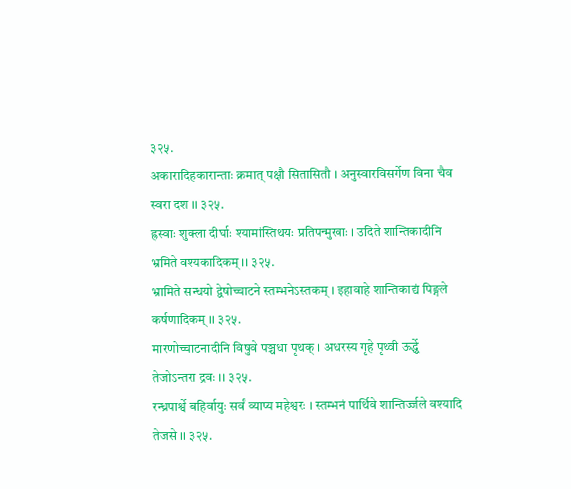३२५.
अकारादिहकारान्ताः क्रमात् पक्षौ सितासितौ । अनुस्वारविसर्गेण विना चैव स्वरा दश ।। ३२५.
ह्रस्वाः शुक्ला दीर्घाः श्यामांस्तिथयः प्रतिपन्मुखाः । उदिते शान्तिकादीनि भ्रमिते वश्यकादिकम् ।। ३२५.
भ्रामिते सन्धयो द्वेषोच्चाटने स्तम्भनेऽस्तकम् । इहावाहे शान्तिकाद्यं पिङ्गले कर्षणादिकम् ।। ३२५.
मारणोच्चाटनादीनि विषुवे पञ्चधा पृथक् । अधरस्य गृहे पृथ्वी ऊर्द्ध्वे तेजोऽन्तरा द्रवः ।। ३२५.
रन्ध्रपार्श्वे बहिर्वायुः सर्वं व्याप्य महेश्वरः । स्तम्भनं पार्थिवे शान्तिर्ज्जले वश्यादि तेजसे ।। ३२५.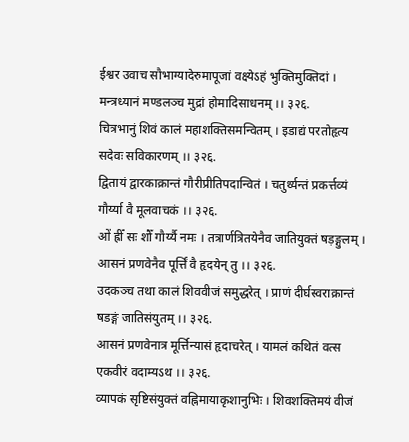ईश्वर उवाच सौभाग्यादेरुमापूजां वक्ष्येऽहं भुक्तिमुक्तिदां । मन्त्रध्यानं मण्डलञ्च मुद्रां होमादिसाधनम् ।। ३२६.
चित्रभानुं शिवं कालं महाशक्तिसमन्वितम् । इडाद्यं परतोहृत्य सदेवः सविकारणम् ।। ३२६.
द्वितायं द्वारकाक्रान्तं गौरीप्रीतिपदान्वितं । चतुर्थ्यन्तं प्रकर्त्तव्यं गौर्य्या वै मूलवाचकं ।। ३२६.
ओं ह्रीँ सः शौँ गौर्य्यै नमः । तत्रार्णत्रितयेनैव जातियुक्तं षड़ङ्गुलम् । आसनं प्रणवेनैव पूर्त्तिं वै हृदयेन् तु ।। ३२६.
उदकञ्च तथा कालं शिववीजं समुद्धरेत् । प्राणं दीर्घस्वराक्रान्तं षडङ्गं जातिसंयुतम् ।। ३२६.
आसनं प्रणवेनात्र मूर्त्तिन्यासं हृदाचरेत् । यामलं कथितं वत्स एकवीरं वदाम्यऽथ ।। ३२६.
व्यापकं सृष्टिसंयुक्तं वह्निमायाकृशानुभिः । शिवशक्तिमयं वीजं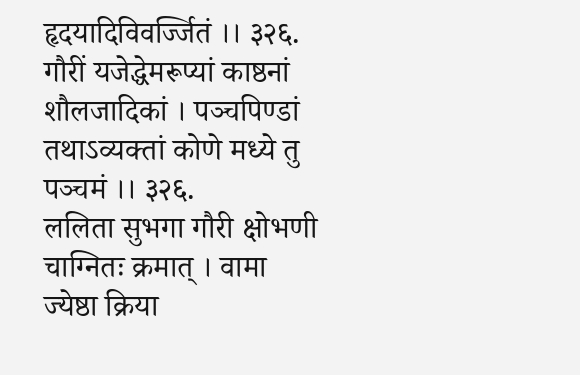हृदयादिविवर्ज्जितं ।। ३२६.
गौरीं यजेद्धेमरूप्यां काष्ठनां शौलजादिकां । पञ्चपिण्डां तथाऽव्यक्तां कोणे मध्ये तु पञ्चमं ।। ३२६.
ललिता सुभगा गौरी क्षोभणी चाग्नितः क्रमात् । वामा ज्येष्ठा क्रिया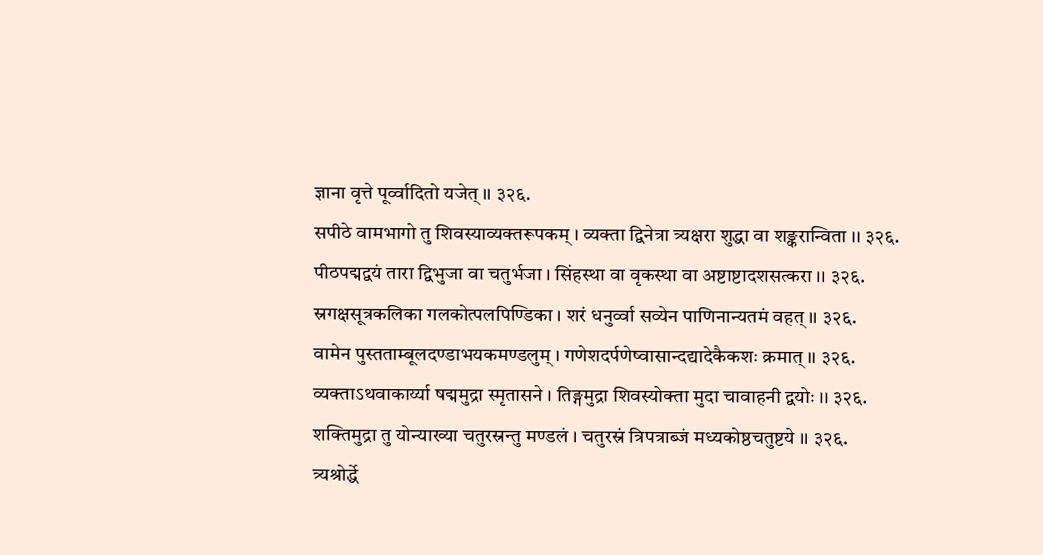ज्ञाना वृत्ते पूर्व्वादितो यजेत् ।। ३२६.
सपीठे वामभागो तु शिवस्याव्यक्तरूपकम् । व्यक्ता द्विनेत्रा त्र्यक्षरा शुद्धा वा शङ्करान्विता ।। ३२६.
पीठपद्मद्वयं तारा द्विभुजा वा चतुर्भजा । सिंहस्था वा वृकस्था वा अष्टाष्टादशसत्करा ।। ३२६.
स्रगक्षसूत्रकलिका गलकोत्पलपिण्डिका । शरं धनुर्व्वा सव्येन पाणिनान्यतमं वहत् ।। ३२६.
वामेन पुस्तताम्बूलदण्डाभयकमण्डलुम् । गणेशदर्पणेष्वासान्दद्यादेकैकशः क्रमात् ।। ३२६.
व्यक्ताऽथवाकार्य्या षद्ममुद्रा स्मृतासने । तिङ्गमुद्रा शिवस्योक्ता मुदा चावाहनी द्वयोः ।। ३२६.
शक्तिमुद्रा तु योन्याख्या चतुरस्रन्तु मण्डलं । चतुरस्रं त्रिपत्राब्जं मध्यकोष्ठचतुष्टये ।। ३२६.
त्र्यश्रोर्द्धे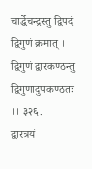चार्द्धेचन्द्रस्तु द्विपदं द्विगुणं क्रमात् । द्विगुणं द्वारकण्ठन्तु द्विगुणादुपकण्ठतः ।। ३२६.
द्वारत्रयं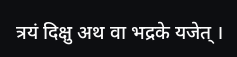त्रयं दिक्षु अथ वा भद्रके यजेत् ।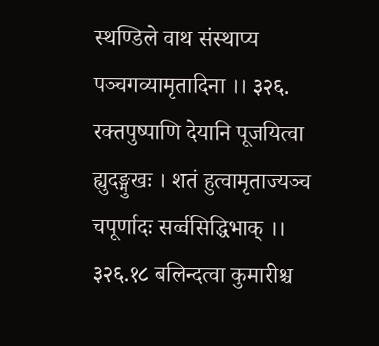स्थण्डिले वाथ संस्थाप्य पञ्चगव्यामृतादिना ।। ३२६.
रक्तपुष्पाणि देयानि पूजयित्वा ह्युदङ्मुखः । शतं हुत्वामृताज्यञ्च चपूर्णादः सर्व्वसिद्धिभाक् ।। ३२६.१८ बलिन्दत्वा कुमारीश्च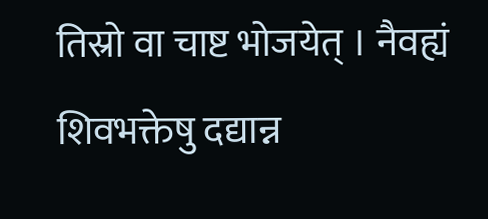तिस्रो वा चाष्ट भोजयेत् । नैवह्यं शिवभक्तेषु दद्यान्न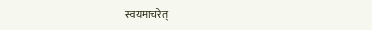स्वयमाचरेत्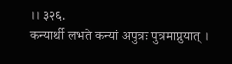।। ३२६.
कन्यार्थी लभते कन्यां अपुत्रः पुत्रमाप्नुयात् ।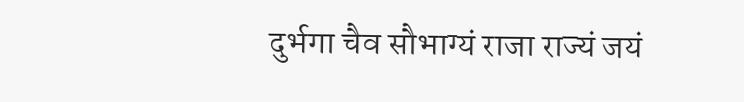दुर्भगा चैव सौभाग्यं राजा राज्यं जयं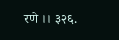रणे ।। ३२६.